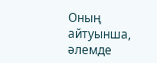Оның айтуынша, әлемде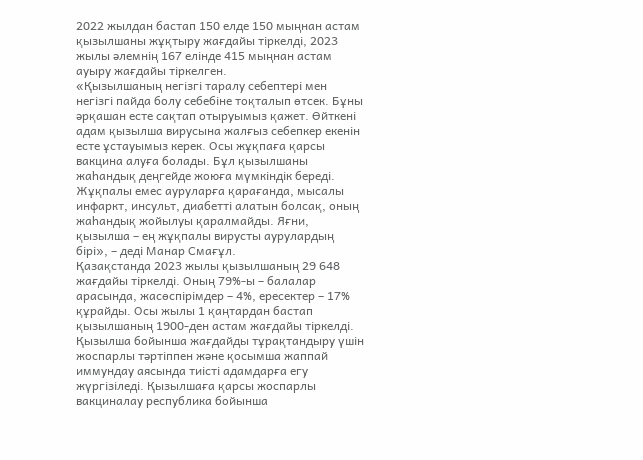2022 жылдан бастап 150 елде 150 мыңнан астам қызылшаны жұқтыру жағдайы тіркелді, 2023 жылы әлемнің 167 елінде 415 мыңнан астам ауыру жағдайы тіркелген.
«Қызылшаның негізгі таралу себептері мен негізгі пайда болу себебіне тоқталып өтсек. Бұны әрқашан есте сақтап отыруымыз қажет. Өйткені адам қызылша вирусына жалғыз себепкер екенін есте ұстауымыз керек. Осы жұқпаға қарсы вакцина алуға болады. Бұл қызылшаны жаһандық деңгейде жоюға мүмкіндік береді. Жұқпалы емес ауруларға қарағанда, мысалы инфаркт, инсульт, диабетті алатын болсақ, оның жаһандық жойылуы қаралмайды. Яғни, қызылша – ең жұқпалы вирусты аурулардың бірі», – деді Манар Смағұл.
Қазақстанда 2023 жылы қызылшаның 29 648 жағдайы тіркелді. Оның 79%-ы – балалар арасында, жасөспірімдер – 4%, ересектер – 17% құрайды. Осы жылы 1 қаңтардан бастап қызылшаның 1900-ден астам жағдайы тіркелді.
Қызылша бойынша жағдайды тұрақтандыру үшін жоспарлы тәртіппен және қосымша жаппай иммундау аясында тиісті адамдарға егу жүргізіледі. Қызылшаға қарсы жоспарлы вакциналау республика бойынша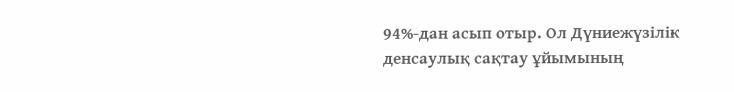94%-дан асып отыр. Ол Дүниежүзілік денсаулық сақтау ұйымының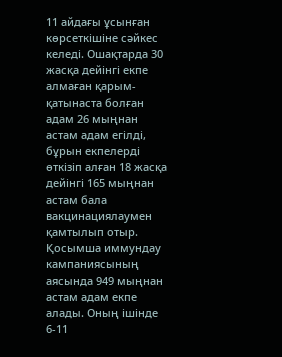11 айдағы ұсынған көрсеткішіне сәйкес келеді. Ошақтарда 30 жасқа дейінгі екпе алмаған қарым-қатынаста болған адам 26 мыңнан астам адам егілді, бұрын екпелерді өткізіп алған 18 жасқа дейінгі 165 мыңнан астам бала вакцинациялаумен қамтылып отыр. Қосымша иммундау кампаниясының аясында 949 мыңнан астам адам екпе алады. Оның ішінде 6-11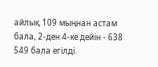айлық 109 мыңнан астам бала, 2-ден 4-ке дейін - 638 549 бала егілді.